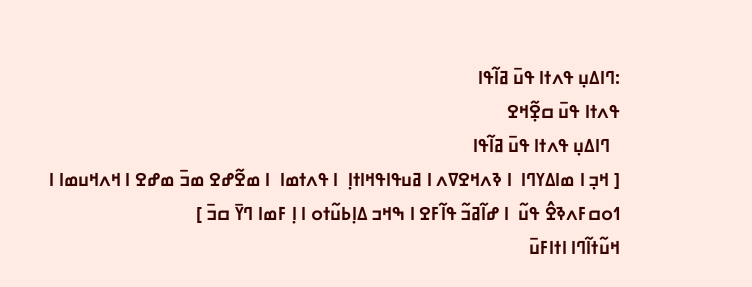:ߣߊߡߎ߲ ߟߍߙߊ ߟߎ߫ ߥߊ߬ߟߊ
ߟߍߙߊ ߟߎ߫ ߛߐ߲߬ߞߐ
  ߣߊߡߎ߲ ߟߍߙߊ ߟߎ߫ ߥߊ߬ߟߊ
[ ߞߏ߲ ߊ ߘߊߡߌߣߊ  ߊ ߢߍߞߐߜߍ ߊ ߥߎߟߊߟߞߊߙߊ߲  ߊ ߟߍߙߘߊ  ߊ ߘߐ߬ߝߐ ߘߏ߫ ߘߝߐ ߊ ߞߍߞߎߘߊ ߊ  ߗߋߛߓߍߢߐ߮ ߟߎ߬  ߊ ߝߊ߬ߥߏ߬ ߟߊ߬ߓߐ ߊ ߒߞߏ ߡߊ߲ߕߎ߬ߙߋ ߊ ߊ߲ ߓߘߊ ߣߌ߫ ߛߏ߫ ]
ߞߎ߬ߙߊ߬ߣߊ ߊߙߊߓߎ߫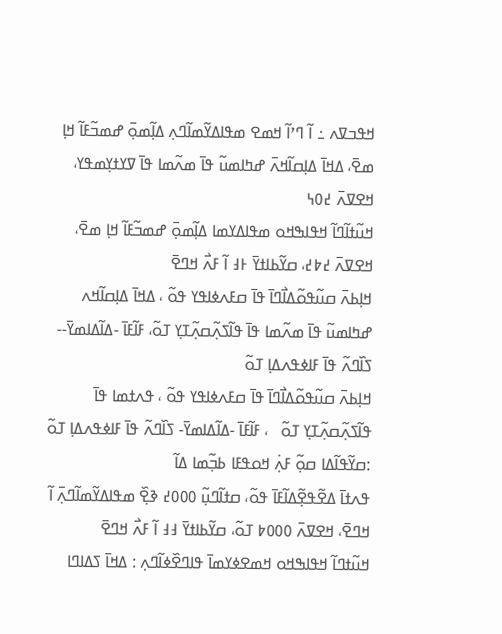ߞߟߏߜߍ ߸ ߊ߬ ߣߴߊ߬ ߞߘߐ ߘߟߊߡߌ߬ߘߊ߬ߣߍ߲ ߡߊ߲߬ߘߋ߲߫ ߝߘߏ߬ߓߊ߬ ߞߊ߲ ߘߐ߫، ߡߞߊ߫ ߡߊ߲ߛߊ߬ߞߍ߫ ߝߤߊߘߎ߬ ߟߊ߫ ߘߍ߬ߘߊ ߟߊ߫ ߜߌߙߌ߲ߘߟߌ، ߞߐߜߍ߫ ߄߀߆
ߞߎ߬ߙߊ߬ߣߊ߬ ߞߟߊߒߞߋ ߘߟߊߡߌߘߊ ߡߊ߲߬ߘߋ߲߫ ߝߘߏ߬ߓߊ߬ ߞߊ߲ ߘߐ߫، ߞߐߜߍ߫ ߄߈߄، ߛߌ߬ߕߊߙߌ߫ ߅߃ ߊ߬ ߓߍ߯ ߞߣߐ߫
ߞߊ߲ߕߍ߫ ߛߎ߬ߟߋ߬ߡߊ߯ߣߊ߫ ߟߊ߫ ߛߓߍߦߊߟߌ ߟߋ߬ ، ߡߞߊ߫ ߡߊ߲ߛߊ߬ߞߍ ߝߤߊߘߎ߬ ߟߊ߫ ߘߍ߬ߘߊ ߟߊ߫ ߟߊ߬ߖߍ߲߬ߛߍ߲߬ߠߌ߲ ߠߋ߬، ߓߊ߬ߓߊ߫ -ߡߊ߬ߡߊߘߌ߫-- ߖߊ߰ߣߍ߬ ߟߊ߫ ߓߊߦߟߍߡߊ߲ ߠߋ߬
ߞߊ߲ߕߍ߫ ߛߎ߬ߟߋ߬ߡߊ߯ߣߊ߫ ߟߊ߫ ߛߓߍߦߊߟߌ ߟߋ߬ ، ߟߍߙߘߊ ߟߊ߫ ߟߊ߬ߖߍ߲߬ߛߍ߲߬ߠߌ߲ ߠߋ߬   ، ߓߊ߬ߓߊ߫ -ߡߊ߬ߡߊߘߌ߫- ߖߊ߰ߣߍ߬ ߟߊ߫ ߓߊߦߟߍߡߊ߲ ߠߋ߬
:ߛߌ߬ߟߊ߬ߡߊ ߛߋ߲߬ ߓߍ߲߭ ߞߋߟߓߊ ߕߏ߲߬ߘߊ ߡߊ߬
ߟߍߙߊ߫ ߡߐ߬ߟߐ߲߬ߡߊ߬ߓߊ߫ ߟߋ߬، ߛߙߊ߬ߣߎ߲߬ ߀߀߀߄ ߢߐ߲߰ ߘߟߊߡߌ߬ߘߊ߬ߣߍ߲߫ ߊ߬ ߞߣߐ߫، ߞߐߜߍ߫ ߀߀߀߈ ߠߋ߬، ߛߌ߬ߕߊߙߌ߫ ߃߃ ߊ߬ ߓߍ߯ ߞߣߐ߫
ߞߎ߬ߙߣߊ߬ ߞߟߊߒߞߋ ߞߘߐߦߌߘߊ߫ ߟߊߣߐ߰ߦߊ߬ߣߍ߲ : ߡߞߊ߫ ߖߡߊߣߊ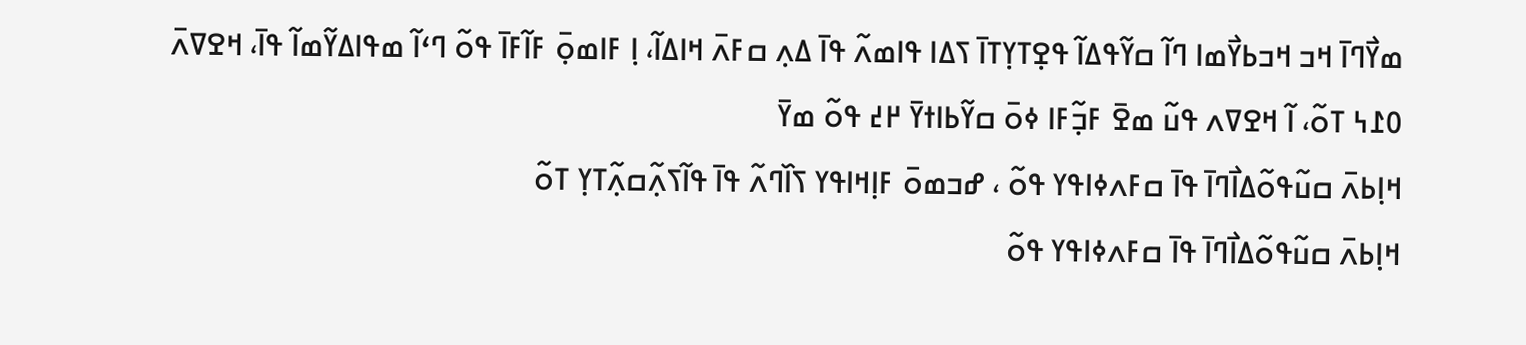ߘߌ߯ߣߊ߫ ߞߏ ߞߏߕߌ߯ߘߊ ߣߊ߬ ߛߌ߬ߟߡߊ߬ ߟߐ߲ߠߌ߲ߠߊ߫ ߖߡߊ ߟߊߘߍ߬ ߟߊ߫ ߡߍ߲ ߛߓߍ߫ ߞߊߡߊ߬، ߊ߲ ߓߊߘߋ߲߫ ߓߊ߬ߓߊ߫ ߟߋ߬ ߣߵߊ߬ ߘߟߊߡߌ߬ߘߊ߬ ߟߊ߫، ߞߐߜߍ߫  ߀߁߆ ߠߋ߬، ߊ߬ ߞߐߜߍ ߟߎ߬ ߘߐ߫ ߓߏ߲߬ߓߊ ߦߋ߫ ߛߌ߬ߕߊߙߌ߫ ߂߄ ߟߋ߬ ߘߌ߫
ߞߊ߲ߕߍ߫ ߛߎ߬ߟߋ߬ߡߊ߯ߣߊ߫ ߟߊ߫ ߛߓߍߦߊߟߌ ߟߋ߬ ، ߝߏߘߋ߫ ߓߊ߲ߞߊߟߌ ߖߊ߰ߣߍ߬ ߟߊ߫ ߟߊ߬ߖߍ߲߬ߛߍ߲߬ߠߌ߲ ߠߋ߬
ߞߊ߲ߕߍ߫ ߛߎ߬ߟߋ߬ߡߊ߯ߣߊ߫ ߟߊ߫ ߛߓߍߦߊߟߌ ߟߋ߬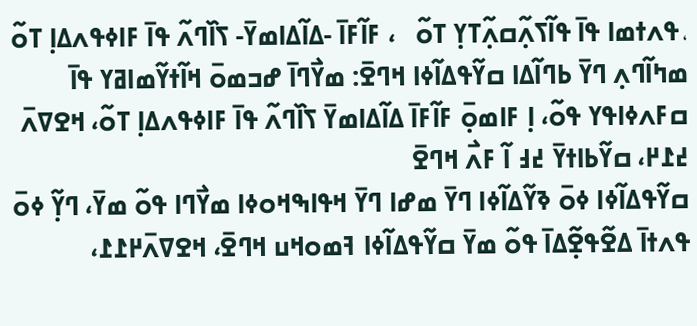، ߟߍߙߘߊ ߟߊ߫ ߟߊ߬ߖߍ߲߬ߛߍ߲߬ߠߌ߲ ߠߋ߬   ، ߓߊ߬ߓߊ߫ -ߡߊ߬ߡߊߘߌ߫- ߖߊ߰ߣߍ߬ ߟߊ߫ ߓߊߦߟߍߡߊ߲ ߠߋ߬
ߘߤߊ߬ߣߍ߲ ߣߌ߫ ߕߣߊ߬ߡߊ ߛߌ߬ߟߡߊ߬ߦߊ ߞߣߐ߫: ߘߌ߯ߣߊ߫ ߝߏߘߋ߫ ߞߊ߬ߙߌ߬ߘߊߥߌ ߟߊ߫ ߛߓߍߦߊߟߌ ߟߋ߬، ߊ߲ ߓߊߘߋ߲߫ ߓߊ߬ߓߊ߫ ߡߊ߬ߡߊߘߌ߫ ߖߊ߰ߣߍ߬ ߟߊ߫ ߓߊߦߟߍߡߊ߲ ߠߋ߬، ߞߐߜߍ߫ ߄߁߂، ߛߌ߬ߕߊߙߌ߫ ߄߃ ߊ߬ ߓߍ߯ ߞߣߐ߫
ߛߌ߬ߟߡߊ߬ߦߊ ߦߋ߫ ߢߌ߬ߡߊ߬ߦߊ ߣߌ߫ ߘߝߊ ߣߌ߫ ߞߟߊߒߞߋߦߊ ߘߌ߯ߣߊ ߟߋ߬ ߘߌ߫، ߣߌ߲߬ ߦߋ߫ ߟߍߙߊ߫ ߡߐ߬ߟߐ߲߬ߡߊ߫ ߟߋ߬ ߘߌ߫ ߛߌ߬ߟߡߊ߬ߦߊ ߔߘߋߞߎ ߞߣߐ߫، ߞߐߜߍ߫߂߁߁،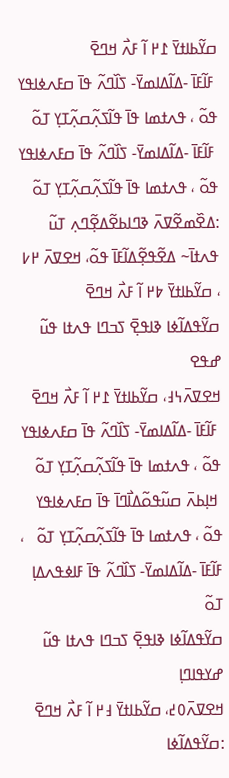ߛߌ߬ߕߊߙߌ߫ ߁߂ ߊ߬ ߓߍ߯ ߞߣߐ߫
 ߓߊ߬ߓߊ߫ -ߡߊ߬ߡߊߘߌ߫- ߖߊ߰ߣߍ߬ ߟߊ߫ ߛߓߍߦߊߟߌ ߟߋ߬ ، ߟߍߙߘߊ ߟߊ߫ ߟߊ߬ߖߍ߲߬ߛߍ߲߬ߠߌ߲ ߠߋ߬
 ߓߊ߬ߓߊ߫ -ߡߊ߬ߡߊߘߌ߫- ߖߊ߰ߣߍ߬ ߟߊ߫ ߛߓߍߦߊߟߌ ߟߋ߬ ، ߟߍߙߘߊ ߟߊ߫ ߟߊ߬ߖߍ߲߬ߛߍ߲߬ߠߌ߲ ߠߋ߬
:ߡߐ߰ߘߐ߬ߜߍ߫ ߢߣߊߕߐ߬ߡߐ߲߬ߣߍ߲ ߠߎ߬
ߟߍߙߊ߫~ ߡߐ߬ߟߐ߲߬ߡߊ߬ߓߊ߫ ߟߋ߬، ߞߐߜߍ߫ ߂߇ ، ߛߌ߬ߕߊߙߌ߫ ߈߂ ߊ߬ ߓߍ߯ ߞߣߐ߫
ߛߌ߬ߟߡߊ߬ߦߊ ߢߊߟߐ߲߫ ߖߏߣߊ ߟߍߙߊ ߟߎ߬ ߝߟߐ
ߞߐߜߍ߫߆߃، ߛߌ߬ߕߊߙߌ߫ ߁߂ ߊ߬ ߓߍ߯ ߞߣߐ߫
 ߓߊ߬ߓߊ߫ -ߡߊ߬ߡߊߘߌ߫- ߖߊ߰ߣߍ߬ ߟߊ߫ ߛߓߍߦߊߟߌ ߟߋ߬ ، ߟߍߙߘߊ ߟߊ߫ ߟߊ߬ߖߍ߲߬ߛߍ߲߬ߠߌ߲ ߠߋ߬
 ߞߊ߲ߕߍ߫ ߛߎ߬ߟߋ߬ߡߊ߯ߣߊ߫ ߟߊ߫ ߛߓߍߦߊߟߌ ߟߋ߬ ، ߟߍߙߘߊ ߟߊ߫ ߟߊ߬ߖߍ߲߬ߛߍ߲߬ߠߌ߲ ߠߋ߬   ، ߓߊ߬ߓߊ߫ -ߡߊ߬ߡߊߘߌ߫- ߖߊ߰ߣߍ߬ ߟߊ߫ ߓߊߦߟߍߡߊ߲ ߠߋ߬
ߛߌ߬ߟߡߊ߬ߦߊ ߢߊߟߐ߲߫ ߖߏߣߊ ߟߍߙߊ ߟߎ߬ ߝߌߟߊߣߊ߲
ߞߐߜߍ߫߀߄، ߛߌ߬ߕߊߙߌ߫ ߃߂ ߊ߬ ߓߍ߯ ߞߣߐ߫
:ߛߌ߬ߟߡߊ߬ߦߊ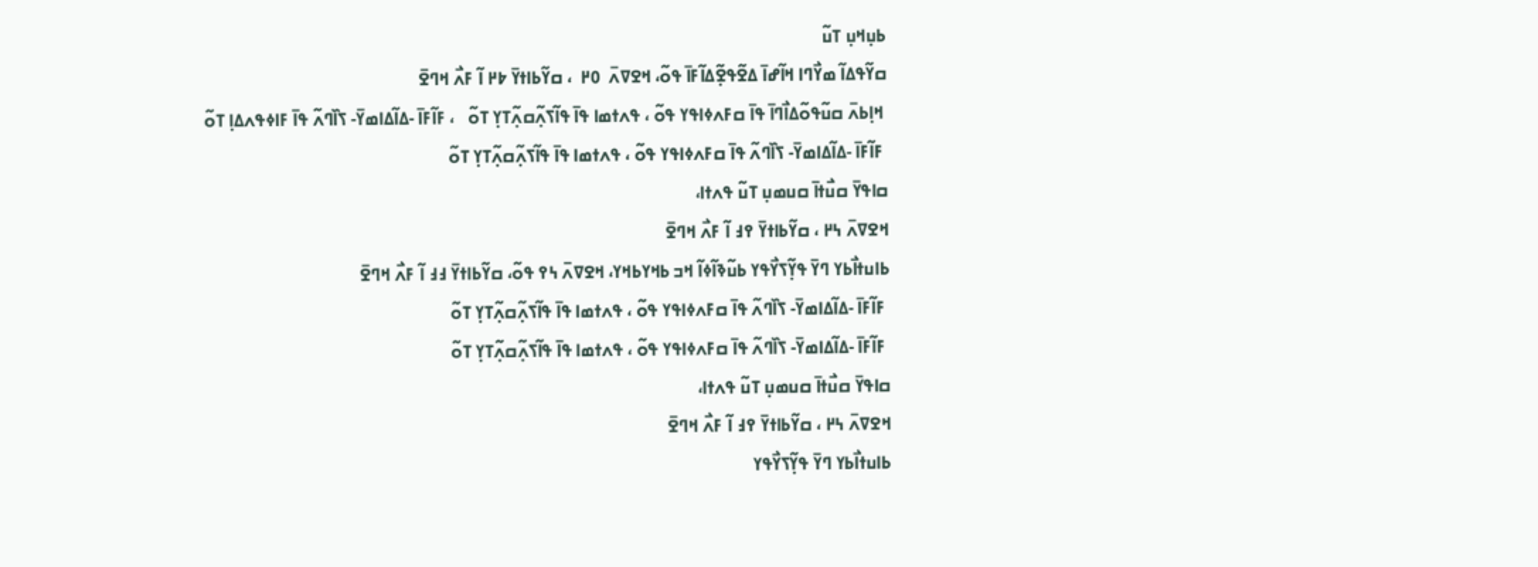ߕߎ߲ߞߎ߲ ߠߎ߬
ߛߌ߬ߟߡߊ߬ ߘߌ߯ߣߊ ߞߊ߬ߝߊ߫ ߡߐ߬ߟߐ߲߬ߡߊ߬ߓߊ߫ ߟߋ߬، ߞߐߜߍ߫  ߀߂  ، ߛߌ߬ߕߊߙߌ߫ ߈߂ ߊ߬ ߓߍ߯ ߞߣߐ߫
 ߞߊ߲ߕߍ߫ ߛߎ߬ߟߋ߬ߡߊ߯ߣߊ߫ ߟߊ߫ ߛߓߍߦߊߟߌ ߟߋ߬ ، ߟߍߙߘߊ ߟߊ߫ ߟߊ߬ߖߍ߲߬ߛߍ߲߬ߠߌ߲ ߠߋ߬   ، ߓߊ߬ߓߊ߫ -ߡߊ߬ߡߊߘߌ߫- ߖߊ߰ߣߍ߬ ߟߊ߫ ߓߊߦߟߍߡߊ߲ ߠߋ߬
 ߓߊ߬ߓߊ߫ -ߡߊ߬ߡߊߘߌ߫- ߖߊ߰ߣߍ߬ ߟߊ߫ ߛߓߍߦߊߟߌ ߟߋ߬ ، ߟߍߙߘߊ ߟߊ߫ ߟߊ߬ߖߍ߲߬ߛߍ߲߬ߠߌ߲ ߠߋ߬
ߛߊߟߌ߫ ߛߎ߯ߙߊ߫ ߛߎߘߎ߲ ߠߎ߬ ߟߍߙߊ،
ߞߐߜߍ߫ ߆߂ ، ߛߌ߬ߕߊߙߌ߫ ߉߃ ߊ߬ ߓߍ߯ ߞߣߐ߫
ߕߊߎߙߊ߯ߕߌ ߣߌ߫ ߟߌ߲߬ߖߌ߯ߟߌ ߕߎ߬ߢߊ߬ߦߊ߬ ߞߏ ߕߞߌߕߞߌ، ߞߐߜߍ߫ ߆߉ ߟߋ߬، ߛߌ߬ߕߊߙߌ߫ ߃߃ ߊ߬ ߓߍ߯ ߞߣߐ߫
 ߓߊ߬ߓߊ߫ -ߡߊ߬ߡߊߘߌ߫- ߖߊ߰ߣߍ߬ ߟߊ߫ ߛߓߍߦߊߟߌ ߟߋ߬ ، ߟߍߙߘߊ ߟߊ߫ ߟߊ߬ߖߍ߲߬ߛߍ߲߬ߠߌ߲ ߠߋ߬
 ߓߊ߬ߓߊ߫ -ߡߊ߬ߡߊߘߌ߫- ߖߊ߰ߣߍ߬ ߟߊ߫ ߛߓߍߦߊߟߌ ߟߋ߬ ، ߟߍߙߘߊ ߟߊ߫ ߟߊ߬ߖߍ߲߬ߛߍ߲߬ߠߌ߲ ߠߋ߬
ߛߊߟߌ߫ ߛߎ߯ߙߊ߫ ߛߎߘߎ߲ ߠߎ߬ ߟߍߙߊ،
ߞߐߜߍ߫ ߆߂ ، ߛߌ߬ߕߊߙߌ߫ ߉߃ ߊ߬ ߓߍ߯ ߞߣߐ߫
ߕߊߎߙߊ߯ߕߌ ߣߌ߫ ߟߌ߲߬ߖߌ߯ߟߌ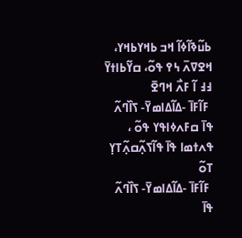ߕߎ߬ߢߊ߬ߦߊ߬ ߞߏ ߕߞߌߕߞߌ، ߞߐߜߍ߫ ߆߉ ߟߋ߬، ߛߌ߬ߕߊߙߌ߫ ߃߃ ߊ߬ ߓߍ߯ ߞߣߐ߫
 ߓߊ߬ߓߊ߫ -ߡߊ߬ߡߊߘߌ߫- ߖߊ߰ߣߍ߬ ߟߊ߫ ߛߓߍߦߊߟߌ ߟߋ߬ ، ߟߍߙߘߊ ߟߊ߫ ߟߊ߬ߖߍ߲߬ߛߍ߲߬ߠߌ߲ ߠߋ߬
 ߓߊ߬ߓߊ߫ -ߡߊ߬ߡߊߘߌ߫- ߖߊ߰ߣߍ߬ ߟߊ߫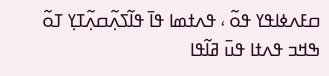ߛߓߍߦߊߟߌ ߟߋ߬ ، ߟߍߙߘߊ ߟߊ߫ ߟߊ߬ߖߍ߲߬ߛߍ߲߬ߠߌ߲ ߠߋ߬
ߒߞߏ ߟߍߙߊ ߟߎ߫ ߥߊ߬ߟߊ